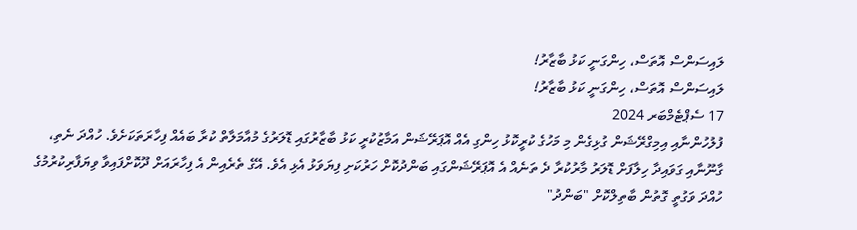ލައިސަންސް އޮތަސް، ހިންގަނީ ކަޅު ބާޒާރު!
ލައިސަންސް އޮތަސް، ހިންގަނީ ކަޅު ބާޒާރު!
17 ސެޕްޓެމްބަރ 2024
ފުލުހުންނާއި އިމިގްރޭޝަން ގުޅިގެން މި މަހުގެ ކުރީކޮޅު ހިންގި އެއް އޮޕަރޭޝަން އަމާޒުކުރީ ކަޅު ބާޒާރުގައި ޑޮލަރުގެ މުއާމަލާތް ކުރާ ބައެއް ފިހާރަތަކަށެވެ. ހުއްދަ ނެތި، ގާނޫނާއި ގަވައިދާ ހިލާފަށް ޑޮލަރު މާރުކުރާ ދެ ތަނެއް އެ އޮޕަރޭޝަންގައި ބަންދުކޮށް ހަރުކަށި ފިޔަވަޅު އެޅި އެވެ. އޭގެ ތެރެއިން އެ ފިހާރައަށް ދޫކޮށްފައިވާ ވިޔަފާރިކުރުމުގެ ހުއްދަ ވަގުތީ ގޮތުން ބާތިލްކޮށް "ބަންދު"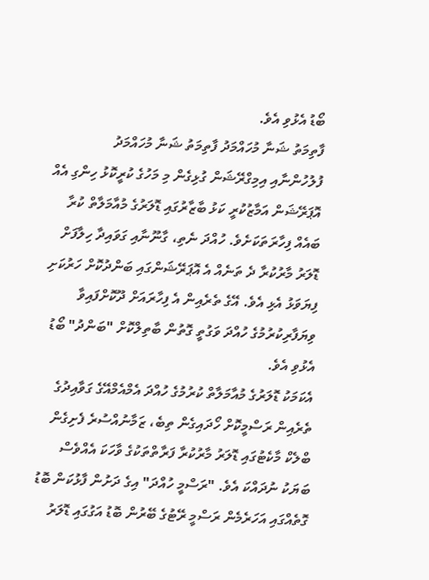ބޯޑު އެޅުވި އެވެ.
ފާތިމަތު ޝަނާ މުހައްމަދު ފާތިމަތު ޝަނާ މުހައްމަދު
ފުލުހުންނާއި އިމިގްރޭޝަން ގުޅިގެން މި މަހުގެ ކުރީކޮޅު ހިންގި އެއް އޮޕަރޭޝަން އަމާޒުކުރީ ކަޅު ބާޒާރުގައި ޑޮލަރުގެ މުއާމަލާތް ކުރާ ބައެއް ފިހާރަތަކަށެވެ. ހުއްދަ ނެތި، ގާނޫނާއި ގަވައިދާ ހިލާފަށް ޑޮލަރު މާރުކުރާ ދެ ތަނެއް އެ އޮޕަރޭޝަންގައި ބަންދުކޮށް ހަރުކަށި ފިޔަވަޅު އެޅި އެވެ. އޭގެ ތެރެއިން އެ ފިހާރައަށް ދޫކޮށްފައިވާ ވިޔަފާރިކުރުމުގެ ހުއްދަ ވަގުތީ ގޮތުން ބާތިލްކޮށް "ބަންދު" ބޯޑު އެޅުވި އެވެ.
އެކަމަކު ޑޮލަރުގެ މުއާމަލާތް ކުރުމުގެ ހުއްދަ އެމްއެމްއޭގެ ގަވާއިދުގެ ތެރެއިން ރަސްމީކޮށް ހޯދައިގެން ތިބެ، ޒަމާނުއްސުރެ ފެށިގެން ބްލެކް މާކެޓުގައި ޑޮލަރު މާރުކުރާ ފަރާތްތަކުގެ ވާހަކަ އެއްވެސް ބަޔަކު ނުދައްކަ އެވެ. "ރަސްމީ ހުއްދަ" އިގެ ދަށުން ފާޅުކަން ބޮޑު ގޮތެއްގައި އަހަރެމެން ރަސްމީ ރޭޓުގެ ބޭރުން ބޮޑު އަގުގައި ޑޮލަރު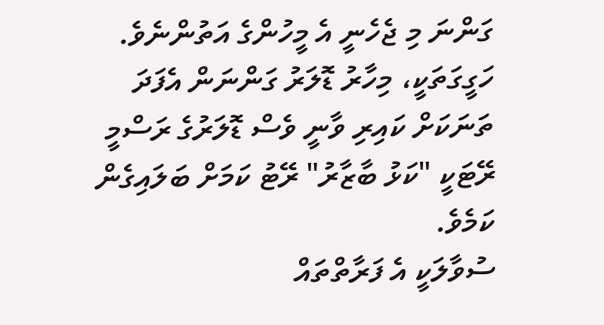ގަންނަ މި ޖެހެނީ އެ މީހުންގެ އަތުންނެވެ. ހަގީގަތަކީ، މިހާރު ޑޮލަރު ގަންނަން އެފަދަ ތަނަކަށް ކައިރި ވާނީ ވެސް ޑޮލަރުގެ ރަސްމީ ރޭޓަކީ "ކަޅު ބާޒާރު" ރޭޓު ކަމަށް ބަލައިގެން ކަމެވެ.
ސުވާލަކީ އެ ފަރާތްތައް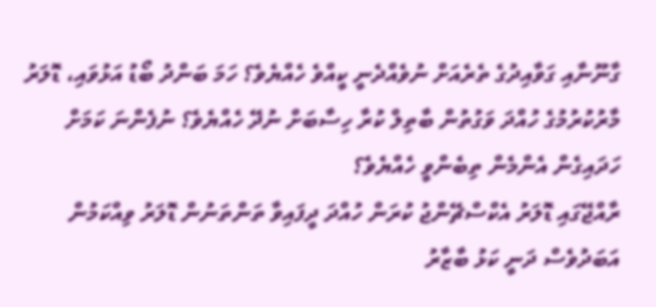ގާނޫނާއި ގަވާއިދުގެ ތެރެއަށް ނުވެއްދެނީ ކީއްވެ ހެއްޔެވެ؟ ހަމަ ބަންދު ބޯޑު އަޅުވައި، ޑޮލަރު މާރުކުރުމުގެ ހުއްދަ ވަގުތުން ބާތިލް ކުރާ ހިސާބަށް ނުދޭ ހެއްޔެވެ؟ ނުފެންނަ ކަމަށް ހަދައިގެން އެންމެން ތިބެންވީ ހެއްޔެވެ؟
ރާއްޖޭގައި ޑޮލަރު އެކްސްޗޭންޖު ކުރަން ހުއްދަ ދީފައިވާ ތަންތަނުން ޑޮލަރު ވިއްކަމުން އަބަދުވެސް ދަނީ ކަޅު ބާޒާރު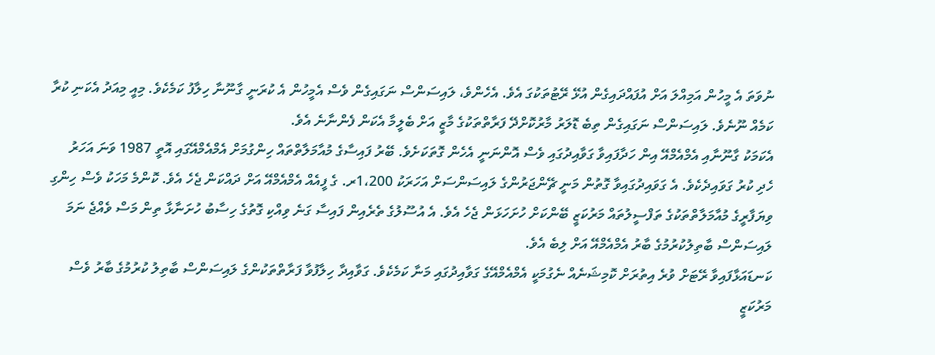ނުވަތަ އެ މީހުން އަމިއްލަ އަށް އުފައްދައިގެން އުޅޭ ރޭޓުތަކުގަ އެވެ. އެހެންވެ، ލައިސަންސް ނަގައިގެން ވެސް އެމީހުން އެ ކުރަނީ ގާނޫނާ ހިލާފު ކަމެކެވެ. މިއީ މިއަދު އެކަނި ކުރާ ކަމެއް ނޫނެވެ. ލައިސަންސް ނަގައިގެން ތިބެ ޑޮލަރު މާރުކޮށްދޭ ފަރާތްތަކުގެ މާޒީ އަށް ބެލީމާ އެކަން ފެންނާނެ އެވެ.
އެކަމަކު ގާނޫނާއި އެމްއެމްއޭ އިން ހަދާފައިވާ ގަވާއިދުގައި ވެސް އޮންނަނީ އެހެން ގޮތަކަށެވެ. ބޭރު ފައިސާގެ މުއާމަލާތްތައް ހިންގުމަށް އެމްއެމްއޭގައި އޮތީ 1987 ވަނަ އަހަރު ހެދި ކުރު ގަވައިދެކެވެ. އެ ގަވައިދުގައިވާ ގޮތުން މަނީ ޗޭންޖަރުންގެ ލައިސަންސަށް އަހަރަކު 1،200ރ. ގެ ފީއެއް އެމްއެމްއޭ އަށް ދައްކަން ޖެހެ އެވެ. ކޮންމެ މަހަކު ވެސް ހިންގި ވިޔަފާރީގެ މުއާމަލާތްތަކުގެ ތަފްސީލުތައް މަރުކަޒީ ބޭންކަށް ހުށަހަޅަން ޖެހެ އެވެ. އެ އުސޫލުގެ ތެރެއިން ފައިސާ ގަނެ ވިއްކި ގޮތުގެ ހިސާބު ހުށަނާޅާ ތިން މަސް ވެއްޖެ ނަމަ ލައިސަންސް ބާތިލުކުރުމުގެ ބާރު އެމްއެމްއޭ އަށް ލިބެ އެވެ.
ކަނޑައަޅާފައިވާ ރޭޓަށް ވުރެ އިތުރަށް ކޮމިޝަނެއް ނެގުމަކީ އެމްއެމްއޭގެ ގަވާއިދުގައި މަނާ ކަމެކެވެ. ގަވާއިދާ ހިލާފުވާ ފަރާތްތަކުންގެ ލައިސަންސް ބާތިލު ކުރުމުގެ ބާރު ވެސް މަރުކަޒީ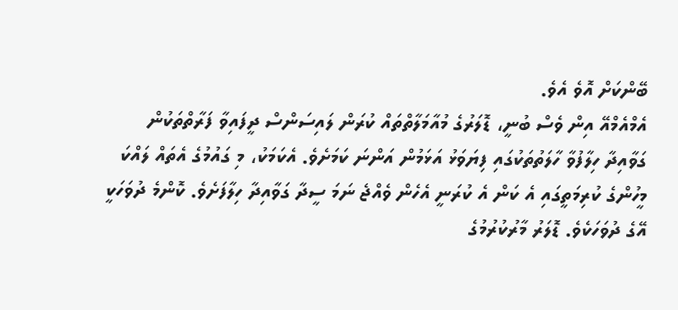ބޭންކަށް އޮވެ އެވެ.
އެމްއެމްއޭ އިން ވެސް ބުނީ، ޑޮލަރުގެ މުއާމަލާތްތައް ކުރަން ލައިސަންސް ދީފައިވާ ފަރާތްތަކުން ގަވާއިދާ ހިލާފުވާ ހާލަތުތަކުގައި ފިޔަވަޅު އަޅަމުން އަންނަ ކަމަށެވެ. އެކަމަކު، މި ގައުމުގެ އެތައް ލައްކަ މީހުންގެ ކުރިމަތީގައި އެ ކަން އެ ކުރަނީ އެހެން ވެއްޖެ ނަމަ ސީދާ ގަވާއިދާ ހިލާފަށެވެ. ކޮންމެ ދުވަހަކީ އޭގެ ދުވަހަކެވެ. ޑޮލަރު މާރުކުރުމުގެ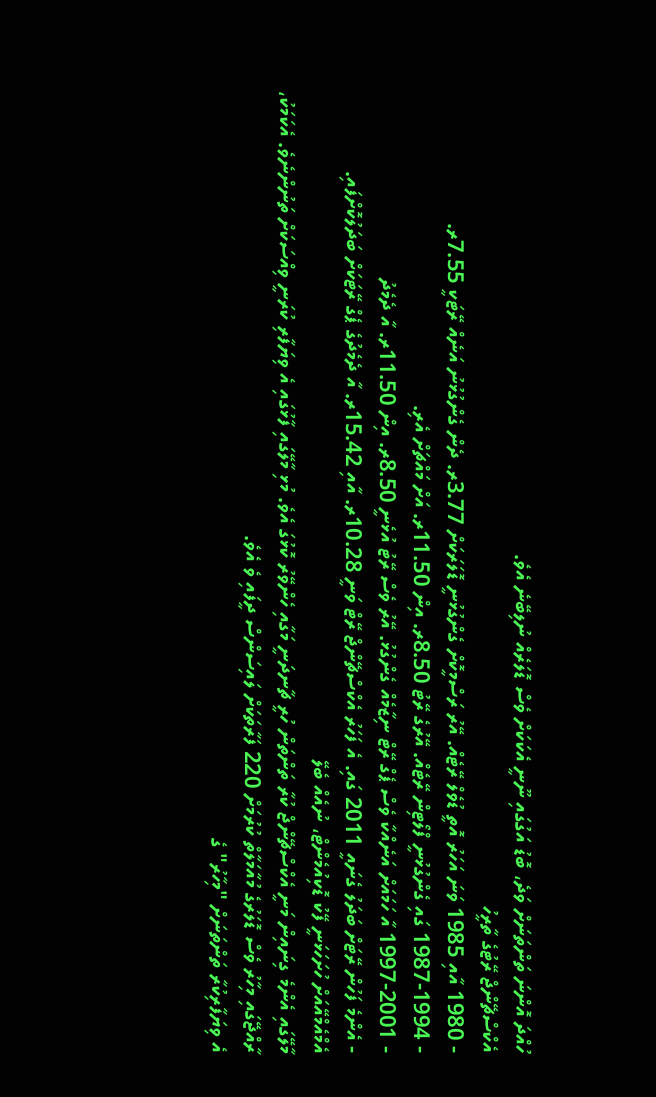ހުއްދަ އޮންނަ ތަންތަނަށް ވަދެ، ބޮޑު އަގުގައި ނޫނީ އެކަކަށް ވެސް ޑޮލަރެއް ނުލިބޭނެ އެވެ.
އެކްސްޗޭންޖް ރޭޓުގެ ތާރީހު
- 1980 އާއި 1985 ވަނަ އަހަރު އޮތީ ޑުވެލް ރޭޓެއް. އޭރު ރަސްމީކޮށް ގެންގުޅުނީ ޑޮލަރަކަށް 3.77ރ. ދެން ގެންގުޅުނު އަނެއް ރޭޓަކީ 7.55ރ.
- 1987-1994 ގައި ގެންގުޅުނީ ފްލޯޓިން ރޭޓެއް. އޭރުގެ ރޭޓު 8.50ރ. އިން 11.50ރ. އަށް މައްޗަށް އެރި.
- 1997-2001 އާ ހަމައަށް އަނެއްކާ ވެސް ޕެގް ރޭޓް ނިޒާމެއް ގެންގުޅު. އޭރު ވެސް ރޭޓު އުޅެނީ 8.50ރ. އިން 11.50ރ. އާ ދެމެދު
- އެންމެ ފަހުން ރޭޓަށް ބަދަލު ގެނައީ 2011 ގައި. އެ ފަހަރު އެކްސްޗޭންޖް ރޭޓް ވަނީ 10.28ރ. އާއި 15.42ރ. އާ ދެމެދުގެ ޕެގް ރޭޓަކަށް ބަދަލުކޮށްފައި.
އެމްއެމްއޭއަށް ހުށަހަޅަނީ ފޭކު ޑޮކިއުމެންޓް، ނުއެއް ބެލޭ
މާލޭގައި އެންމެ ގިނައިން މަނީ އެކްސްޗޭންޖް ކުރާ ތަންތަން ހުރީ ޗާނދަނީ މަގާއި ހެންވޭރު ކޮޅުގަ އެވެ. މުޅި މާލޭގައި ފާޅުގައި އެ ވިޔަފާރި ކުރަނީ ވިއްސަކަށް ތަނުންނެވެ. އެކަމަކު، ރާއްޖޭގައި މިހާރު ވެސް ޑޮލަރުގެ މުއާމަލާތް ކުރުމަށް 220 ފަރާތަކަށް ލައިސަންސް ދީފައި ވެ އެވެ.
އެ ވިޔަފާރިކުރާ ތަންތަނަށް "މިހާރު" ގެ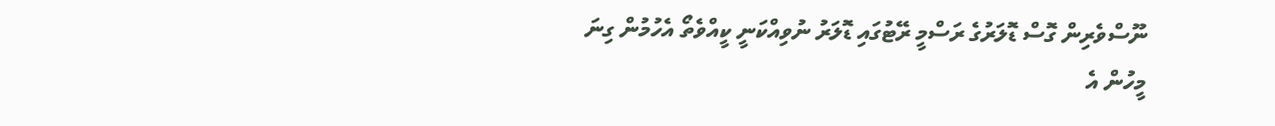ނޫސްވެރިން ގޮސް ޑޮލަރުގެ ރަސްމީ ރޭޓުގައި ޑޮލަރު ނުވިއްކަނީ ކީއްވެތޯ އެހުމުން ގިނަ މީހުން އެ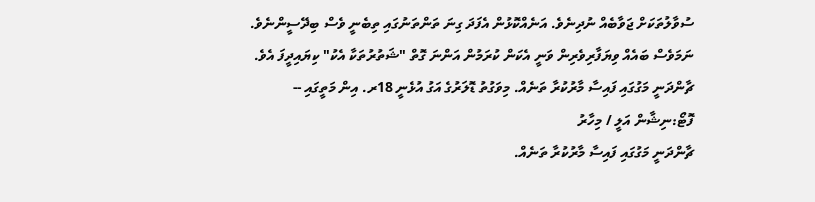ސުވާލުތަކަށް ޖަވާބެއް ނުދިނެވެ. އަނެއްކޮޅުން އެފަދަ ގިނަ ތަންތަނުގައި ތިބެނީ ވެސް ބިދޭސީންނެވެ. ނަމަވެސް ބައެއް ވިޔަފާރިވެރިން ވަނީ އެކަން ކުރަމުން އަންނަ ގޮތް "ޝަތުރުތަކާ އެކު" ކިޔައިދީފަ އެވެ.
ޗާންދަނީ މަގުގައި ފައިސާ މާރުކުރާ ތަނެއް. މިވަގުތު ޑޮލަރުގެ އަގު އުޅެނީ 18ރ. އިން މަތީގައި -- ފޮޓޯ:ނިޝާން އަލީ / މިހާރު
ޗާންދަނީ މަގުގައި ފައިސާ މާރުކުރާ ތަނެއް.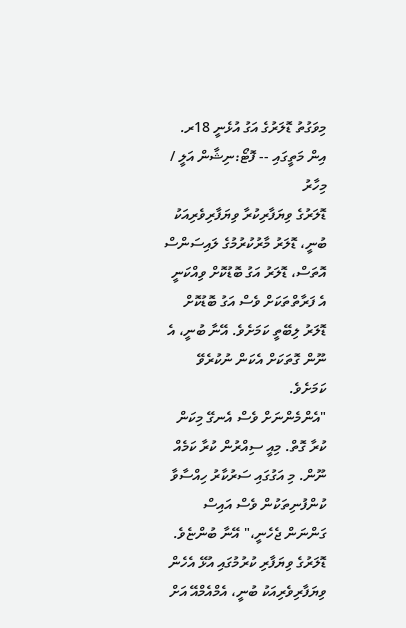މިވަގުތު ޑޮލަރުގެ އަގު އުޅެނީ 18ރ. އިން މަތީގައި -- ފޮޓޯ:ނިޝާން އަލީ / މިހާރު
ޑޮލަރުގެ ވިޔަފާރިކުރާ ވިޔަފާރިވެރިއަކު ބުނީ، ޑޮލަރު މާރުކުރުމުގެ ލައިސަންސް އޮތަސް، ޑޮލަރު އަގު ބޮޑުކޮށް ވިއްކަނީ އެ ފަރާތްތަކަށް ވެސް އަގު ބޮޑުކޮށް ޑޮލަރު ލިބޭތީ ކަމަށެވެ. އޭނާ ބުނީ، އެ ނޫން ގޮތަކަށް އެކަން ނުކުރެވޭ ކަމަށެވެ.
"އެންމެންނަށް ވެސް އެނގޭ މިކަން ކުރާ ގޮތް. މިއީ ސިއްރުން ކުރާ ކަމެއް ނޫން. މި އަގުގައި ސަރުކާރު ހިއްސާވާ ކުންފުނިތަކުން ވެސް އައިސް ގަންނަން ޖެހެނީ،" އޭނާ ބުންޏެވެ.
ޑޮލަރުގެ ވިޔަފާރި ކުރުމުގައި އުޅޭ އެހެން ވިޔަފާރިވެރިއަކު ބުނީ، އެމްއެމްއޭ އަށް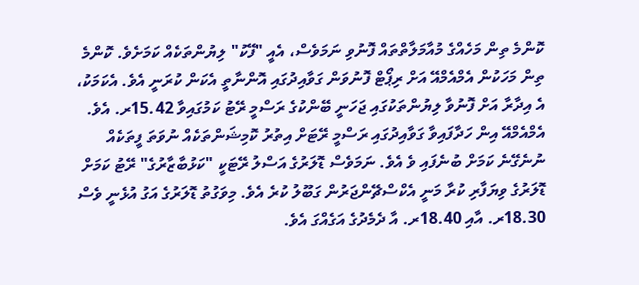ކޮންމެ ތިން މަހެއްގެ މުއާމަލާތްތައް ފޮނުވި ނަމަވެސް، އެއީ "ފޭކު" ލިޔުންތަކެއް ކަމަށެވެ. ކޮންމެ ތިން މަހަކުން އެމްއެމްއޭ އަށް ރިޕޯޓް ފޮނުވަން ގަވާއިދުގައި އޮންނާތީ އެކަން ކުރަނީ އެވެ. އެކަމަކު، އެ އިދާރާ އަށް ފޮނުވާ ލިޔުންތަކުގައި ޖަހަނީ ބޭންކުގެ ރަސްމީ ރޭޓު ކަމުގައިވާ 15.42ރ. އެވެ.
އެމްއެމްއޭ އިން ހަދާފައިވާ ގަވާއިދުގައި ރަސްމީ ރޭޓަށް އިތުރު ކޮމިޝަންތަކެއް ނުވަތަ ފީތަކެއް ނުނެގޭނެ ކަމަށް ބުނެފައި ވެ އެވެ. ނަމަވެސް ޑޮލަރުގެ އަސްލު ރޭޓަކީ "ކަޅުބާޒާރުގެ" ރޭޓު ކަމަށް ޑޮލަރުގެ ވިޔަފާރި ކުރާ މަނީ އެކްސްޗޭންޖަރުން ގަބޫލު ކުރެ އެވެ. މިވަގުތު ޑޮލަރުގެ އަގު އުޅެނީ ވެސް 18.30ރ. އާއި 18.40ރ. އާ ދެމެދުގެ އަގެއްގަ އެވެ.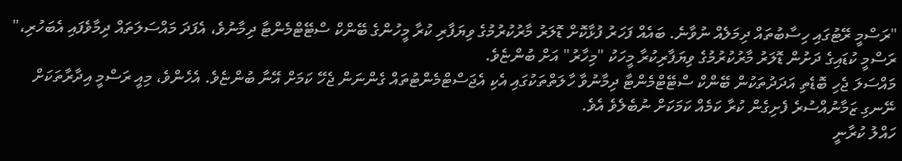"ރަސްމީ ރޭޓުގައި ހިސާބުތައް ދިމަލެއް ނުވާނެ. ބައެއް ފަހަރު ފުޅާކޮށް ޑޮލަރު މާރުކުރުމުގެ ވިޔަފާރި ކުރާ މީހުންގެ ބޭންކް ސްޓޭޓްމެންޓާ ދިމާނުވެ، އެފަދަ މައްސަލަތައް ދިމާވެފައި އެބަހުރި،" ރަސްމީ ކުޑައިގެ ދަށުން ޑޮލަރު މާރުކުރުމުގެ ވިޔަފާރިކުރާ މީހަކު "މިހާރު" އަށް ބުންޏެވެ.
މައްސަލަ ޖެހި ބޮޑެތި އަދަދުތަކުން ބޭންކް ސްޓޭޓްމެންޓާ ދިމާނުވާ ހާލަތްތަކުގައި އެކި އެޖަސްޓްމެންޓުތައް ގެންނަން ޖެހޭ ކަމަށް އޭނާ ބުންޏެވެ. އެހެންވެ، މިއީ ރަސްމީ އިދާރާތަކަށް ނޭނގި ޒަމާނުއްސުރެ ފެށިގެން ކުރާ ކަމެއް ކަމަކަށް ނުބެލެވެ އެވެ.
ހައްލު ކުރާނީ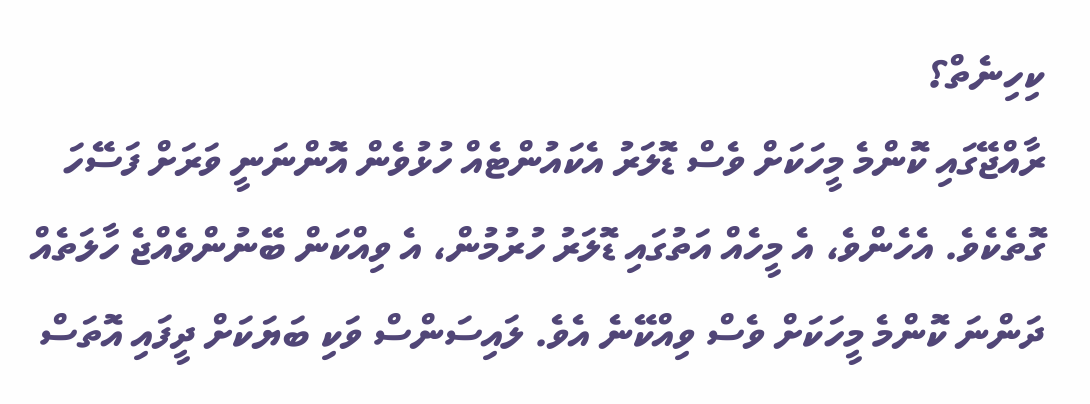ކިހިނެތް؟
ރާއްޖޭގައި ކޮންމެ މީހަކަށް ވެސް ޑޮލަރު އެކައުންޓެއް ހުޅުވެން އޮންނަނީ ވަރަށް ފަސޭހަ ގޮތެކެވެ. އެހެންވެ، އެ މީހެއް އަތުގައި ޑޮލަރު ހުރުމުން، އެ ވިއްކަން ބޭނުންވެއްޖެ ހާލަތެއް ދަންނަ ކޮންމެ މީހަކަށް ވެސް ވިއްކޭނެ އެވެ. ލައިސަންސް ވަކި ބަޔަކަށް ދީފައި އޮތަސް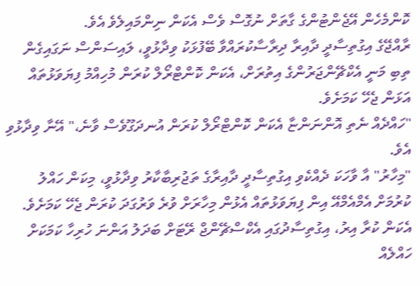ކޮންމެހެން އޭޖެންޓުންގެ ގާތަށް ނުގޮސް ވެސް އެކަން ނިންމައިލެވެ އެވެ.
ރާއްޖޭގެ އިގުތިސާދީ ދާއިރާ ދިރާސާކުރައްވާ ބޭފުޅަކު ވިދާޅުވީ، ލައިސަންސް ނަގައިގެން ތިބި މަނީ އެކްޗޭންޖަރުންގެ އިތުރަށް، އެކަން ކޮންޓްރޯލް ކުރަން މުހިއްމު ފިޔަވަޅުތައް އަޅަން ޖެހޭ ކަމަށެވެ.
"ހައްދެއް ނެތި އޮންނަންޏާ އެކަން ކޮންޓްރޯލް ކުރަން އުނދަގޫވެސް ވާނެ،" އޭނާ ވިދާޅުވި އެވެ.
"މިހާރު" އާ ވާހަކަ ދެއްކެވި އިގުތިސާދީ ދާއިރާގެ ތަޖުރިބާކާރު ވިދާޅުވީ، މިކަން ހައްލު ކުރުމަށް އެމްއެމްއޭ އިން ފިޔަވަޅުތައް އެޅުން މިހާރަށް ވުރެ ވަރުގަދަ ކުރަން ޖެހޭ ކަމަށެވެ. އެކަން ކުރާ އިރު، އިގުތިސާދުގައި އެކްސްޗޭންޖް ރޭޓަށް ބަދަލު އަންނަ ހުރިހާ ކަމަކަށް ހައްލެއް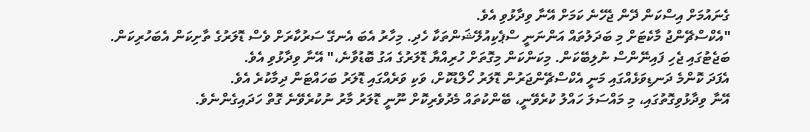ގެނައުމަށް އިސްކަން ދޭން ޖެހޭނެ ކަމަށް އޭނާ ވިދާޅުވި އެވެ.
"އެކްސްޗޭންޖު މާކެޓަށް މި ބަދަލުތައް އަންނަނީ ސްޕެކިއުލޭޝަންތަކާ ހެދި. މިހާރު އެބަ އެނގޭ ސަރުކާރަށް ވެސް ޑޮލަރުގެ ތާށިކަން އެބަހުރިކަން. ބަޖެޓުގައި ޖެހި ފައިނޭންސް ނުލިބޭކަން. މިކަންކަން މިގޮތަށް ހުރިއްޔާ ޑޮލަރުގެ އަގު ބޮޑުވާނެ،" އޭނާ ވިދާޅުވި އެވެ.
އެފަދަ ކޮންމެ ދަނޑިވަޅެއްގައި މަނީ އެކްސްޗޭންޖަރުން ޑޮލަރު ހޯލްޑުކޮށް، ވަކި ވަރެއްގައި ޑޮލަރު ބަހައްޓަން ދިމާކުރެ އެވެ.
އޭނާ ވިދާޅުވިގޮތުގައި، މި މައްސަލަ ހައްލު ކުރެވޭނީ، ބޭންކުތައް މެދުވެރިކޮށް ނޫނީ ޑޮލަރު މާރު ނުކުރެވޭނެ ގޮތް ހަދައިގެންނެވެ.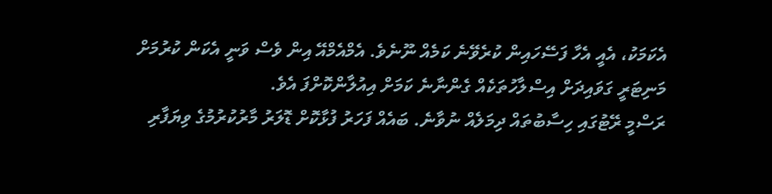އެކަމަކު، އެއީ އެހާ ފަސޭހައިން ކުރެވޭނެ ކަމެއް ނޫނެވެ. އެމްއެމްއޭ އިން ވެސް ވަނީ އެކަން ކުރުމަށް މަނިޓަރީ ގަވައިދަށް އިސްލާހުތަކެއް ގެންނާނެ ކަމަށް އިއުލާންކޮށްފަ އެވެ.
ރަސްމީ ރޭޓުގައި ހިސާބުތައް ދިމަލެއް ނުވާނެ. ބައެއް ފަހަރު ފުޅާކޮށް ޑޮލަރު މާރުކުރުމުގެ ވިޔަފާރި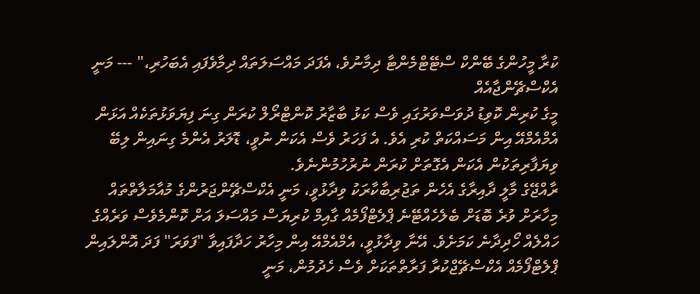ކުރާ މީހުންގެ ބޭންކް ސްޓޭޓްމެންޓާ ދިމާނުވެ، އެފަދަ މައްސަލަތައް ދިމާވެފައި އެބަހުރި،" --- މަނީ އެކްސްޗޭންޖާއެއް
މީގެ ކުރިން ކޮވިޑު ދުވަސްވަރުގައި ވެސް ކަޅު ބާޒާރު ކޮންޓްރޯލް ކުރަން ގިނަ ފިޔަވަޅުތަކެއް އަޅަން އެމްއެމްއޭ އިން މަސައްކަތް ކުރި އެވެ. އެ ފަހަރު ވެސް އެކަން ނުވީ، ޑޮލަރު އެންމެ ގިނައިން ލިބޭ ވިޔަފާރިތަކުން އެކަން އެގޮތަށް ކުރަން ނުރުހުމުންނެވެ.
ރާއްޖޭގެ މާލީ ދާއިރާގެ އެހެން ތަޖުރިބާކާރަކު ވިދާޅުވީ، މަނީ އެކްސްޗޭންޖަރުންގެ މުއާމަލާތްތައް މިހާރަށް ވުރެ ބޮޑަށް ބެލެހެއްޓޭނެ ޕްލެޓްފޯމެއް ގާއިމް ކުރިޔަސް މައްސަލަ އަށް ކޮންމެވެސް ވަރެއްގެ ހައްލެއް ހޯދިދާނެ ކަމަށެވެ. އޭނާ ވިދާޅުވީ، އެމްއެމްއޭ އިން މިހާރު ހަދާފައިވާ "ފަވަރަ" ފަދަ އޮންލައިން ޕްލެޓްފޯމެއް އެކްސްޗޭޖްކުރާ ފަރާތްތަކަށް ވެސް ހެދުމުން، މަނީ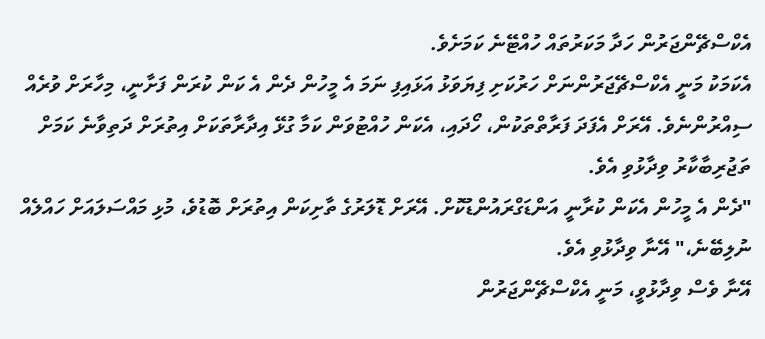އެކްސްޗޭންޖަރުން ހަދާ މަކަރުތައް ހުއްޓޭނެ ކަމަށެވެ.
އެކަމަކު މަނީ އެކްސްޗޭޖަރުންނަށް ހަރުކަށި ފިޔަވަޅު އަޅައިފި ނަމަ އެ މީހުން ދެން އެ ކަން ކުރަން ފަށާނީ، މިހާރަށް ވުރެއް ސިއްރުންނެވެ. އޭރަށް އެފަދަ ފަރާތްތަކުން، ހޯދައި، އެކަން ހުއްޓުވަން ކަމާ ގުޅޭ އިދާރާތަކަށް އިތުރަށް ދަތިވާނެ ކަމަށް ތަޖުރިބާކާރު ވިދާޅުވި އެވެ.
"ދެން އެ މީހުން އެކަން ކުރާނީ އަންޑަގްރައުންޑުކޮށް. އޭރަށް ޑޮލަރުގެ ތާށިކަން އިތުރަށް ބޮޑުވެ، މުޅި މައްސަލައަށް ހައްލެއް ނުލިބޭނެ،" އޭނާ ވިދާޅުވި އެވެ.
އޭނާ ވެސް ވިދާޅުވީ، މަނީ އެކްސްޗޭންޖަރުން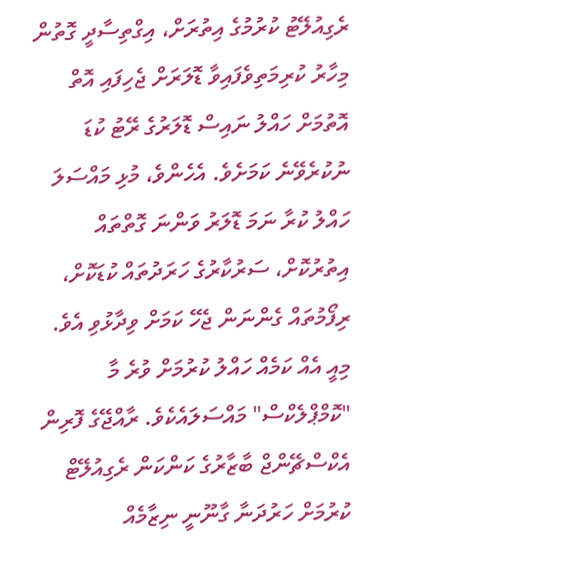ރެގިއުލޭޓު ކުރުމުގެ އިތުރަށް، އިގްތިސާދީ ގޮތުން މިހާރު ކުރިމަތިވެފައިވާ ޑޮލަރަށް ޖެހިފައި އޮތް އޮތުމަށް ހައްލު ނައިސް ޑޮލަރުގެ ރޭޓު ކުޑަ ނުކުރެވޭނެ ކަމަށެވެ. އެހެންވެ، މުޅި މައްސަލަ ހައްލު ކުރާ ނަމަ ޑޮލަރު ވަންނަ ގޮތްތައް އިތުރުކޮށް، ސަރުކާރުގެ ހަރަދުތައް ކުޑަކޮށް، ރިފޯމުތައް ގެންނަން ޖެހޭ ކަމަށް ވިދާޅުވި އެވެ.
މިއީ އެއް ކަމެއް ހައްލު ކުރުމަށް ވުރެ މާ "ކޮމްޕްލެކްސް" މައްސަލައެކެވެ. ރާއްޖޭގެ ފޮރިން އެކްސްޗޭންޖް ބާޒާރުގެ ކަންކަން ރެގިއުލޭޓް ކުރުމަށް ހަރުދަނާ ގާނޫނީ ނިޒާމެއް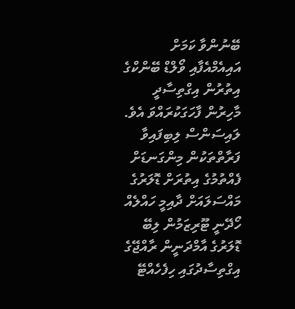ބޭނުންވާ ކަމަށް އައިއެމްއެފާއި ވޯލްޑް ބޭންކްގެ އިތުރުން އިގްތިސާދީ މާހިރުން ފާހަގަކުރައްވަ އެވެ. ލައިސަންސް ލިބިފައިވާ ފަރާތްތަކުން މިންގަނޑަށް ފެއްތުމުގެ އިތުރަށް ޑޮލަރުގެ މައްސަލައަށް ދާއިމީ ހައްލެއް ހޯދޭނީ ޓޫރިޒަމުން ލިބޭ ޑޮލަރުގެ އާމްދަނީން ރާއްޖޭގެ އިގްތިސާދުގައި ހިފެހެއްޓޭ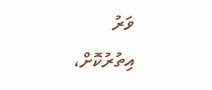ވަރު އިތުރުކޮށް،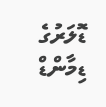ޑޮލަރުގެ ޑިމާންޑް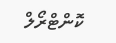ކޮންޓްރޯލް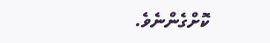ކޮށްގެންނެވެ.